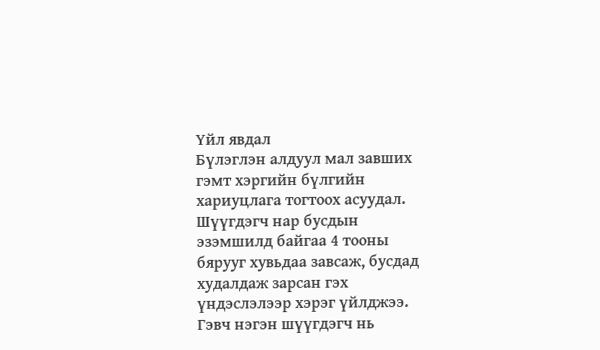Үйл явдал
Бүлэглэн алдуул мал завших гэмт хэргийн бүлгийн хариуцлага тогтоох асуудал. Шүүгдэгч нар бусдын эзэмшилд байгаа 4 тооны бярууг хувьдаа завсаж, бусдад худалдаж зарсан гэх үндэслэлээр хэрэг үйлджээ. Гэвч нэгэн шүүгдэгч нь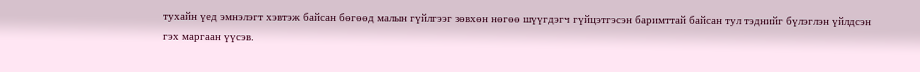тухайн үед эмнэлэгт хэвтэж байсан бөгөөд малын гүйлгээг зөвхөн нөгөө шүүгдэгч гүйцэтгэсэн баримттай байсан тул тэднийг бүлэглэн үйлдсэн гэх маргаан үүсэв.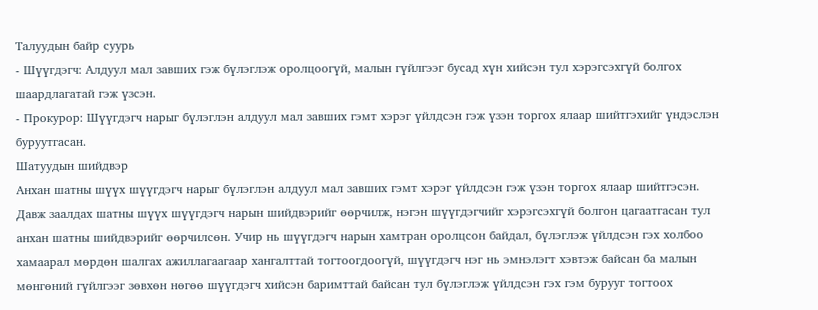Талуудын байр суурь
- Шүүгдэгч: Алдуул мал завших гэж бүлэглэж оролцоогүй, малын гүйлгээг бусад хүн хийсэн тул хэрэгсэхгүй болгох шаардлагатай гэж үзсэн.
- Прокурор: Шүүгдэгч нарыг бүлэглэн алдуул мал завших гэмт хэрэг үйлдсэн гэж үзэн торгох ялаар шийтгэхийг үндэслэн буруутгасан.
Шатуудын шийдвэр
Анхан шатны шүүх шүүгдэгч нарыг бүлэглэн алдуул мал завших гэмт хэрэг үйлдсэн гэж үзэн торгох ялаар шийтгэсэн. Давж заалдах шатны шүүх шүүгдэгч нарын шийдвэрийг өөрчилж, нэгэн шүүгдэгчийг хэрэгсэхгүй болгон цагаатгасан тул анхан шатны шийдвэрийг өөрчилсөн. Учир нь шүүгдэгч нарын хамтран оролцсон байдал, бүлэглэж үйлдсэн гэх холбоо хамаарал мөрдөн шалгах ажиллагаагаар хангалттай тогтоогдоогүй, шүүгдэгч нэг нь эмнэлэгт хэвтэж байсан ба малын мөнгөний гүйлгээг зөвхөн нөгөө шүүгдэгч хийсэн баримттай байсан тул бүлэглэж үйлдсэн гэх гэм бурууг тогтоох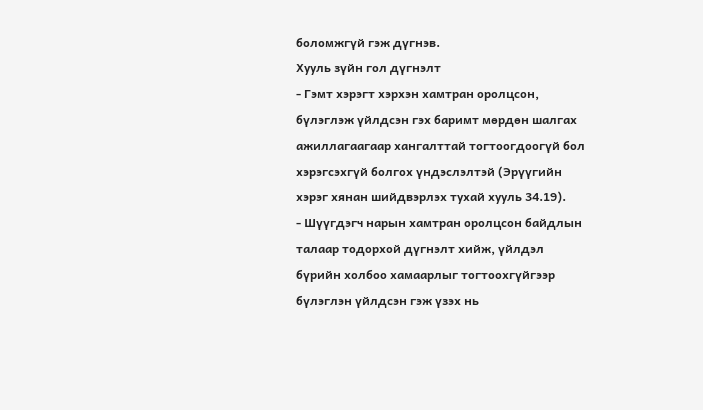боломжгүй гэж дүгнэв.
Хууль зүйн гол дүгнэлт
- Гэмт хэрэгт хэрхэн хамтран оролцсон, бүлэглэж үйлдсэн гэх баримт мөрдөн шалгах ажиллагаагаар хангалттай тогтоогдоогүй бол хэрэгсэхгүй болгох үндэслэлтэй (Эрүүгийн хэрэг хянан шийдвэрлэх тухай хууль 34.19).
- Шүүгдэгч нарын хамтран оролцсон байдлын талаар тодорхой дүгнэлт хийж, үйлдэл бүрийн холбоо хамаарлыг тогтоохгүйгээр бүлэглэн үйлдсэн гэж үзэх нь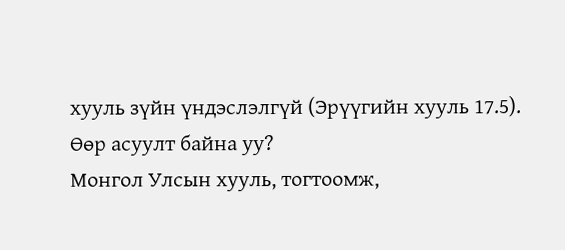хууль зүйн үндэслэлгүй (Эрүүгийн хууль 17.5).
Өөр асуулт байна уу?
Монгол Улсын хууль, тогтоомж,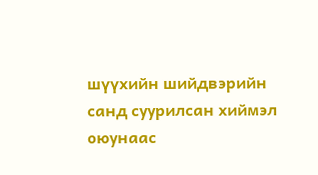шүүхийн шийдвэрийн санд суурилсан хиймэл оюунаас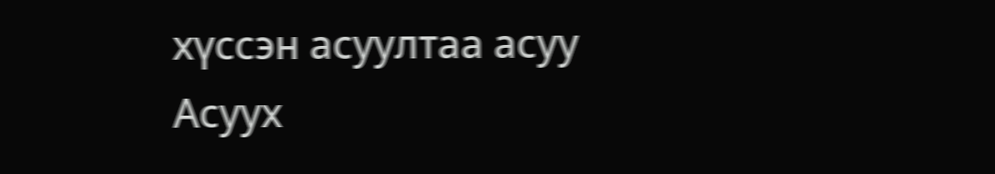хүссэн асуултаа асуу
Асуух